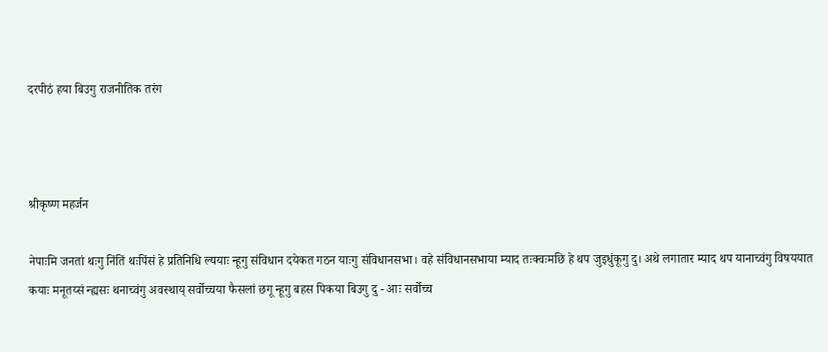दरपीठं हया बिउगु राजनीतिक तरंग



श्रीकृष्ण महर्जन

नेपाःमि जनतां थःगु निंतिं थःपिंसं हे प्रतिनिधि ल्ययाः न्हूगु संविधान दयेकत गठन याःगु संविधानसभा। वहे संविधानसभाया म्याद तःक्वःमछि हे थप जुइधुंकूगु दु। अथे लगातार म्याद थप यानाच्वंगु विषययात कयाः मनूतय्सं न्ह्यसः थनाच्वंगु अवस्थाय् सर्वोच्चया फैसलां छगू न्हूगु बहस पिकया बिउगु दु - आः सर्वोच्च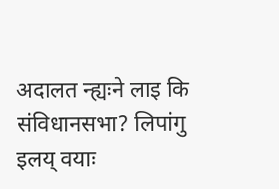अदालत न्ह्यःने लाइ कि संविधानसभा? लिपांगु इलय् वयाः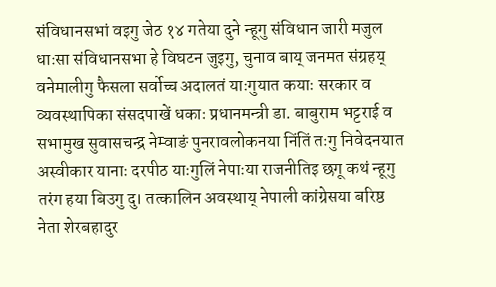संविधानसभां वइगु जेठ १४ गतेया दुने न्हूगु संविधान जारी मजुल धाःसा संविधानसभा हे विघटन जुइगु, चुनाव बाय् जनमत संग्रहय् वनेमालीगु फैसला सर्वोच्च अदालतं याःगुयात कयाः सरकार व व्यवस्थापिका संसदपाखें धकाः प्रधानमन्त्री डा. बाबुराम भट्टराई व सभामुख सुवासचन्द्र नेम्वाङं पुनरावलोकनया निंतिं तःगु निवेदनयात अस्वीकार यानाः दरपीठ याःगुलिं नेपाःया राजनीतिइ छगू कथं न्हूगु तरंग हया बिउगु दु। तत्कालिन अवस्थाय् नेपाली कांग्रेसया बरिष्ठ नेता शेरबहादुर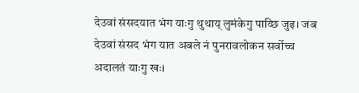देउवां संसदयात भंग याःगु थुथाय् लुमंकेगु पाय्छि जुइ। जब देउवां संसद भंग यात अबले नं पुनरावलोकन सर्वोच्च अदालतं याःगु खः।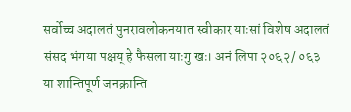सर्वोच्च अदालतं पुनरावलोकनयात स्वीकार याःसां विशेष अदालतं संसद भंगया पक्षय् हे फैसला याःगु खः। अनं लिपा २०६२/ ०६३ या शान्तिपूर्ण जनक्रान्ति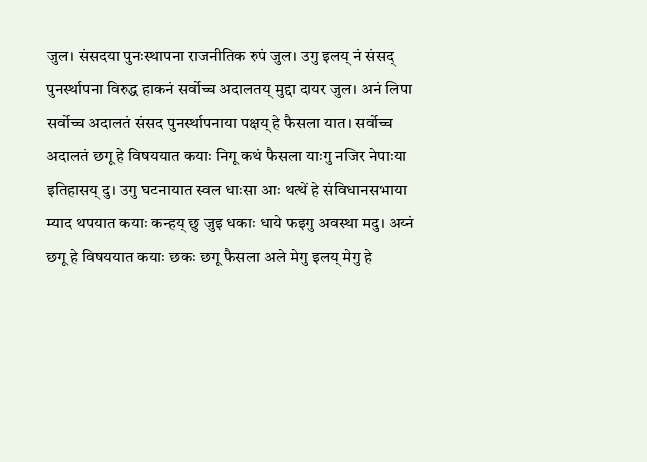जुल। संसदया पुनःस्थापना राजनीतिक रुपं जुल। उगु इलय् नं संसद् पुनर्स्थापना विरुद्ध हाकनं सर्वोच्च अदालतय् मुद्दा दायर जुल। अनं लिपा सर्वोच्च अदालतं संसद पुनर्स्थापनाया पक्षय् हे फैसला यात। सर्वोच्च अदालतं छगू हे विषययात कयाः निगू कथं फैसला याःगु नजिर नेपाःया इतिहासय् दु। उगु घटनायात स्वल धाःसा आः थत्थें हे संविधानसभाया म्याद थपयात कयाः कन्हय् छु जुइ धकाः धाये फइगु अवस्था मदु। अय्नं छगू हे विषययात कयाः छकः छगू फैसला अले मेगु इलय् मेगु हे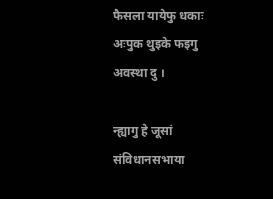फैसला यायेफु धकाः अःपुक थुइके फइगु अवस्था दु ।

न्ह्यागु हे जूसां संविधानसभाया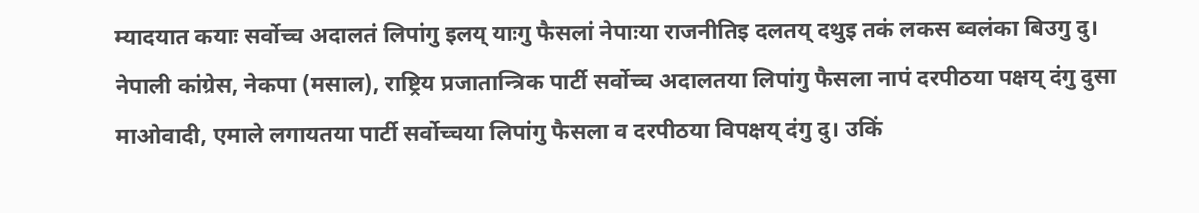म्यादयात कयाः सर्वोच्च अदालतं लिपांगु इलय् याःगु फैसलां नेपाःया राजनीतिइ दलतय् दथुइ तकं लकस ब्वलंका बिउगु दु। नेपाली कांग्रेस, नेकपा (मसाल), राष्ट्रिय प्रजातान्त्रिक पार्टी सर्वोच्च अदालतया लिपांगु फैसला नापं दरपीठया पक्षय् दंगु दुसा माओवादी, एमाले लगायतया पार्टी सर्वोच्चया लिपांगु फैसला व दरपीठया विपक्षय् दंगु दु। उकिं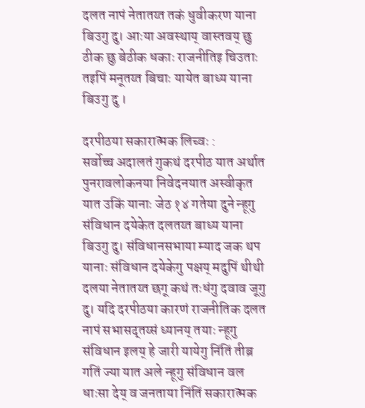दलत नापं नेतातय्त तकं धुवीकरण याना बिउगु दु। आःया अवस्थाय् वास्तवय् छु ठीक छु बेठीक धकाः राजनीतिइ चिउताः तइपिं मनूतय्त बिचाः यायेत बाध्य याना बिउगु दु ।

दरपीठया सकारात्मक लिच्वः :
सर्वोच्च अदालतं गुकथं दरपीठ यात अर्थात पुनरावलोकनया निवेदनयात अस्वीकृत यात उकिं यानाः जेठ १४ गतेया दुने न्हूगु संविधान दयेकेत दलतय्त बाध्य याना बिउगु दु। संविधानसभाया म्याद जक थप यानाः संविधान दयेकेगु पक्षय् मदुपिं थीथी दलया नेतातय्त छगू कथं तःधंगु दवाव जूगु दु। यदि दरपीठया कारणं राजनीतिक दलत नापं सभासद्तय्सं ध्यानय् तयाः न्हूगु संविधान इलय् हे जारी यायेगु निंतिं तीब्र गतिं ज्या यात अले न्हूगु संविधान वल धाःसा देय् व जनताया निंतिं सकारात्मक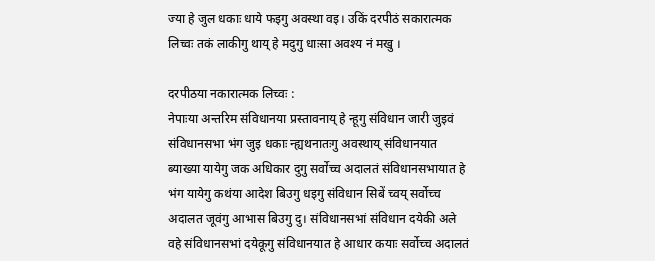ज्या हे जुल धकाः धाये फइगु अवस्था वइ। उकिं दरपीठं सकारात्मक लिच्वः तकं लाकीगु थाय् हे मदुगु धाःसा अवश्य नं मखु ।

दरपीठया नकारात्मक लिच्वः :
नेपाःया अन्तरिम संविधानया प्रस्तावनाय् हे न्हूगु संविधान जारी जुइवं संविधानसभा भंग जुइ धकाः न्ह्यथनातःगु अवस्थाय् संविधानयात ब्याख्या यायेगु जक अधिकार दुगु सर्वोच्च अदालतं संविधानसभायात हे भंग यायेगु कथंया आदेश बिउगु धइगु संविधान सिबें च्वय् सर्वोच्च अदालत जूवंगु आभास बिउगु दु। संविधानसभां संविधान दयेकी अले वहे संविधानसभां दयेकूगु संविधानयात हे आधार कयाः सर्वोच्च अदालतं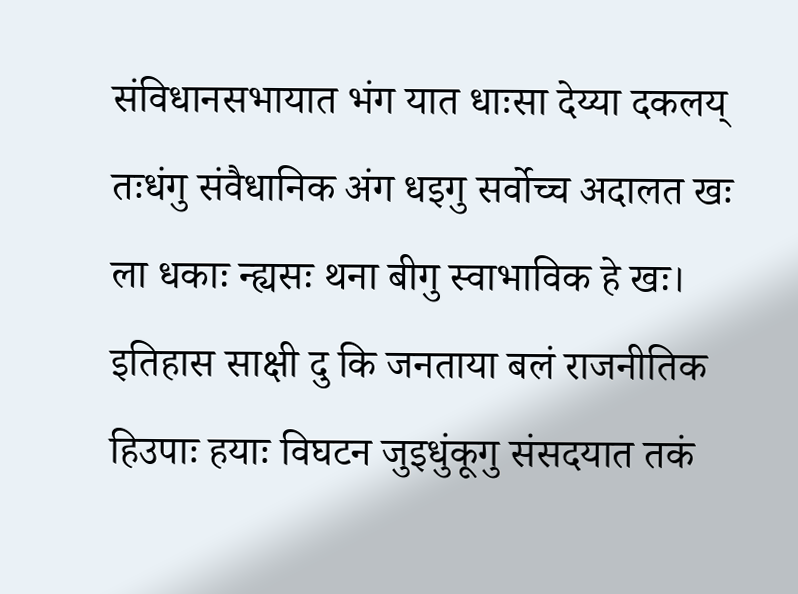संविधानसभायात भंग यात धाःसा देय्या दकलय् तःधंगु संवैधानिक अंग धइगु सर्वोच्च अदालत खः ला धकाः न्ह्यसः थना बीगु स्वाभाविक हे खः। इतिहास साक्षी दु कि जनताया बलं राजनीतिक हिउपाः हयाः विघटन जुइधुंकूगु संसदयात तकं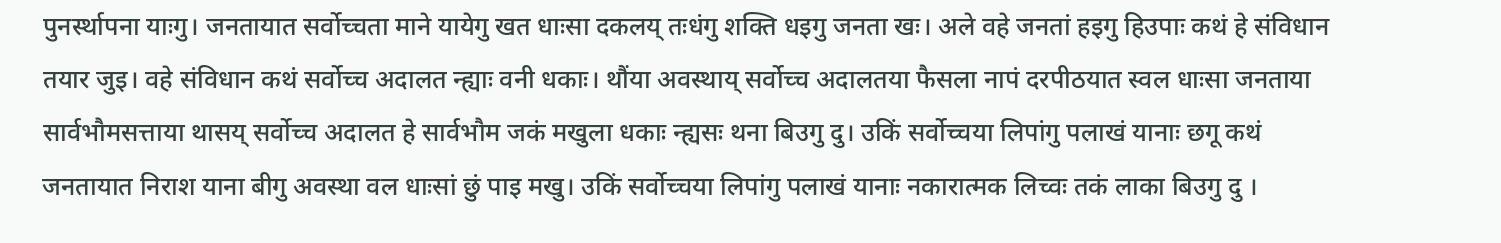पुनर्स्थापना याःगु। जनतायात सर्वोच्चता माने यायेगु खत धाःसा दकलय् तःधंगु शक्ति धइगु जनता खः। अले वहे जनतां हइगु हिउपाः कथं हे संविधान तयार जुइ। वहे संविधान कथं सर्वोच्च अदालत न्ह्याः वनी धकाः। थौंया अवस्थाय् सर्वोच्च अदालतया फैसला नापं दरपीठयात स्वल धाःसा जनताया सार्वभौमसत्ताया थासय् सर्वोच्च अदालत हे सार्वभौम जकं मखुला धकाः न्ह्यसः थना बिउगु दु। उकिं सर्वोच्चया लिपांगु पलाखं यानाः छगू कथं जनतायात निराश याना बीगु अवस्था वल धाःसां छुं पाइ मखु। उकिं सर्वोच्चया लिपांगु पलाखं यानाः नकारात्मक लिच्वः तकं लाका बिउगु दु ।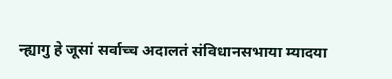न्ह्यागु हे जूसां सर्वाच्च अदालतं संविधानसभाया म्यादया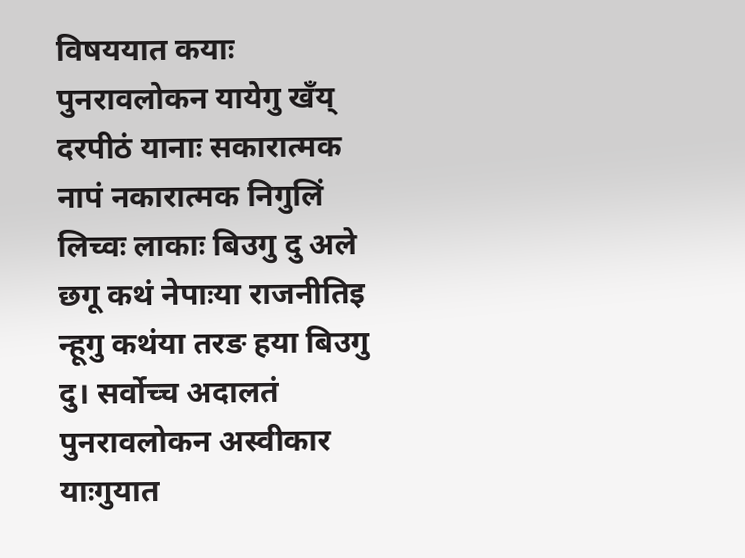विषययात कयाः पुनरावलोकन यायेगु खँय् दरपीठं यानाः सकारात्मक नापं नकारात्मक निगुलिं लिच्वः लाकाः बिउगु दु अले छगू कथं नेपाःया राजनीतिइ न्हूगु कथंया तरङ हया बिउगु दु। सर्वोच्च अदालतं पुनरावलोकन अस्वीकार याःगुयात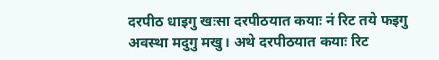दरपीठ धाइगु खःसा दरपीठयात कयाः नं रिट तये फइगु अवस्था मदुगु मखु। अथे दरपीठयात कयाः रिट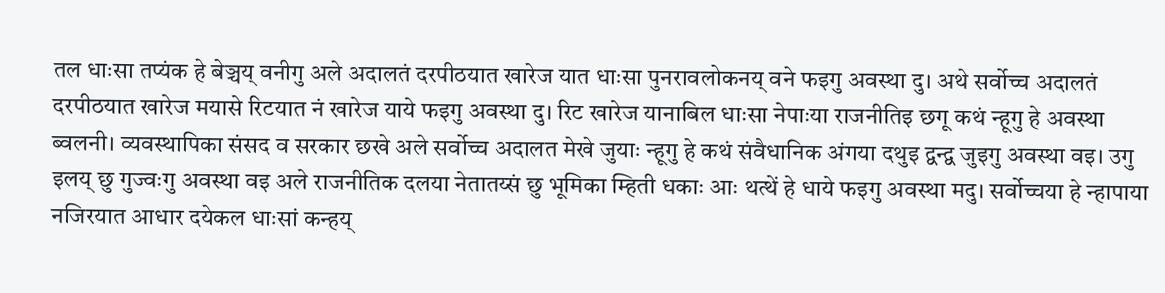तल धाःसा तप्यंक हे बेञ्चय् वनीगु अले अदालतं दरपीठयात खारेज यात धाःसा पुनरावलोकनय् वने फइगु अवस्था दु। अथे सर्वोच्च अदालतं दरपीठयात खारेज मयासे रिटयात नं खारेज याये फइगु अवस्था दु। रिट खारेज यानाबिल धाःसा नेपाःया राजनीतिइ छगू कथं न्हूगु हे अवस्था ब्वलनी। व्यवस्थापिका संसद व सरकार छखे अले सर्वोच्च अदालत मेखे जुयाः न्हूगु हे कथं संवैधानिक अंगया दथुइ द्वन्द्व जुइगु अवस्था वइ। उगु इलय् छु गुज्वःगु अवस्था वइ अले राजनीतिक दलया नेतातय्सं छु भूमिका म्हिती धकाः आः थत्थें हे धाये फइगु अवस्था मदु। सर्वोच्चया हे न्हापाया नजिरयात आधार दयेकल धाःसां कन्हय्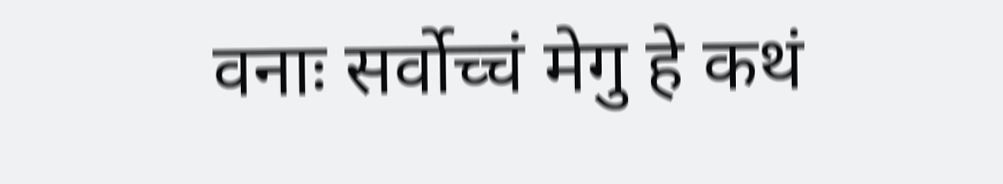वनाः सर्वोच्चं मेगु हे कथं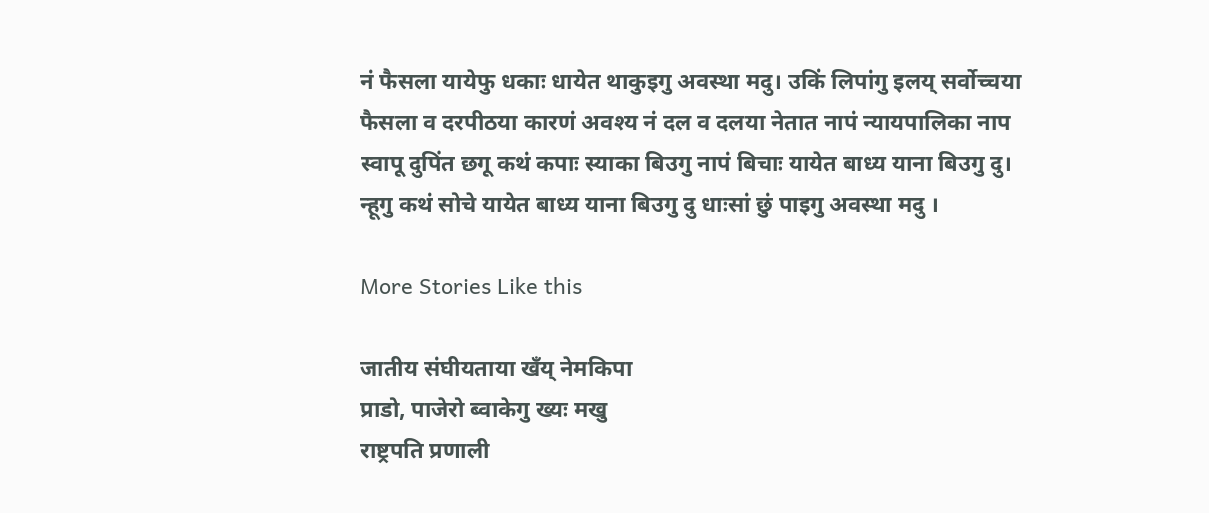नं फैसला यायेफु धकाः धायेत थाकुइगु अवस्था मदु। उकिं लिपांगु इलय् सर्वोच्चया फैसला व दरपीठया कारणं अवश्य नं दल व दलया नेतात नापं न्यायपालिका नाप स्वापू दुपिंत छगू कथं कपाः स्याका बिउगु नापं बिचाः यायेत बाध्य याना बिउगु दु। न्हूगु कथं सोचे यायेत बाध्य याना बिउगु दु धाःसां छुं पाइगु अवस्था मदु ।

More Stories Like this

जातीय संघीयताया खँय् नेमकिपा
प्राडो, पाजेरो ब्वाकेगु ख्यः मखु
राष्ट्रपति प्रणाली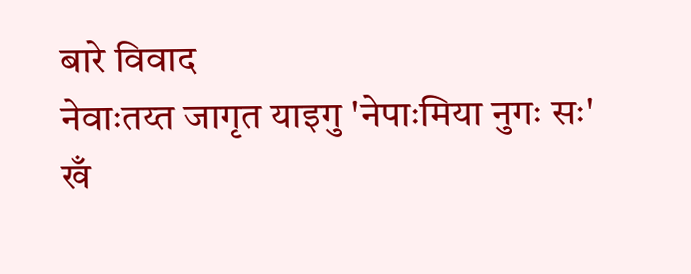बारे विवाद
नेवाःतय्त जागृत याइगु 'नेपाःमिया नुगः सः'
खँ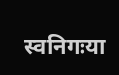स्वनिगःया